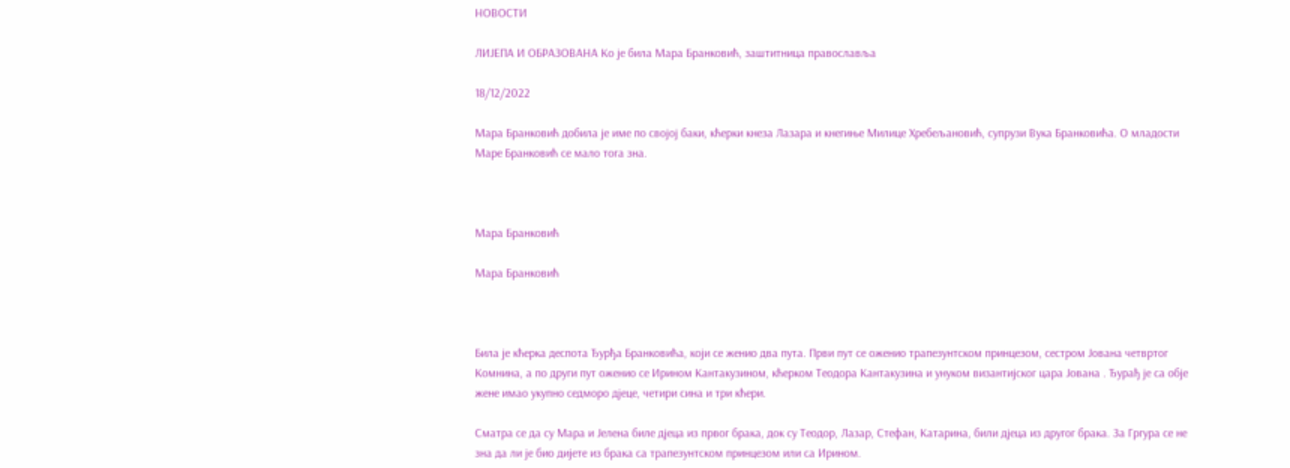НОВОСТИ

ЛИЈЕПА И ОБРАЗОВАНА Ко је била Мара Бранковић, заштитница православља

18/12/2022

Мара Бранковић добила је име по својој баки, кћерки кнеза Лазара и кнегиње Милице Хребељановић, супрузи Вука Бранковића. О младости Маре Бранковић се мало тога зна.



Мара Бранковић

Мара Бранковић



Била је кћерка деспота Ђурђа Бранковића, који се женио два пута. Први пут се оженио трапезунтском принцезом, сестром Јована четвртог Комнина, а по други пут оженио се Ирином Кантакузином, кћерком Теодора Кантакузина и унуком византијског цара Јована . Ђурађ је са обје жене имао укупно седморо дјеце, четири сина и три кћери.

Сматра се да су Мара и Јелена биле дjеца из првог брака, док су Теодор, Лазар, Стефан, Катарина, били дjеца из другог брака. За Гргура се не зна да ли је био диjете из брака са трапезунтском принцезом или са Ирином.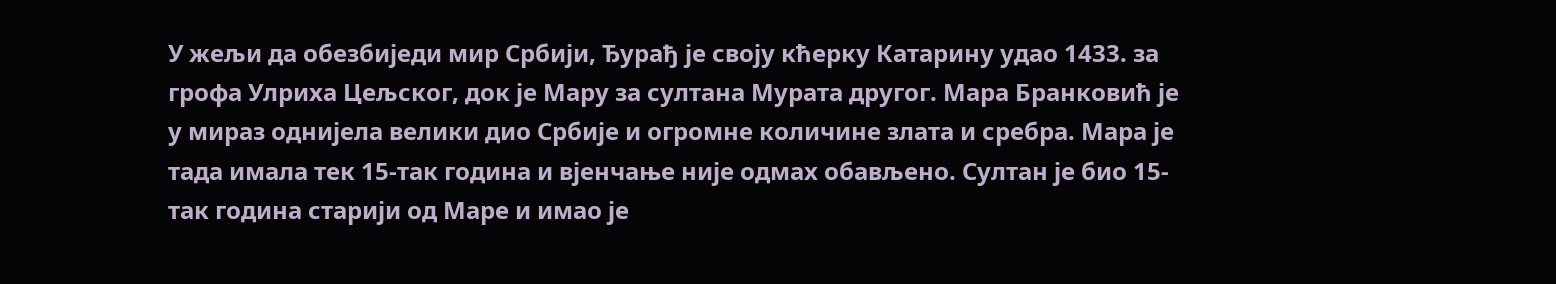У жељи да обезбиjеди мир Србији, Ђурађ је своју кћерку Катарину удао 1433. за грофа Улриха Цељског, док је Мару за султана Мурата другог. Мара Бранковић је у мираз однијела велики дио Србије и огромне количине злата и сребра. Мара је тада имала тек 15-так година и вјенчање није одмах обављено. Султан је био 15-так година старији од Маре и имао је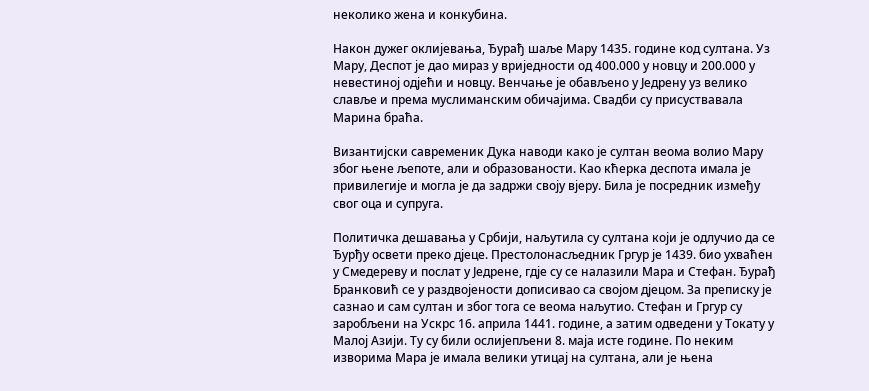неколико жена и конкубина.

Након дужег оклијевања, Ђурађ шаље Мару 1435. године код султана. Уз Мару, Деспот је дао мираз у вриједности од 400.000 у новцу и 200.000 у невестиној одјећи и новцу. Венчање је обављено у Једрену уз велико славље и према муслиманским обичајима. Свадби су присуствавала Марина браћа.

Византијски савременик Дука наводи како је султан веома волио Мару због њене љепоте, али и образованости. Као кћерка деспота имала је привилегије и могла је да задржи своју вјеру. Била је посредник између свог оца и супруга.

Политичка дешавања у Србији, наљутила су султана који је одлучио да се Ђурђу освети преко дјеце. Престолонасљедник Гргур је 1439. био ухваћен у Смедереву и послат у Једрене, гдје су се налазили Мара и Стефан. Ђурађ Бранковић се у раздвојености дописивао са својом дјецом. За преписку је сазнао и сам султан и због тога се веома наљутио. Стефан и Гргур су заробљени на Ускрс 16. априла 1441. године, а затим одведени у Токату у Малој Азији. Ту су били ослијепљени 8. маја исте године. По неким изворима Мара је имала велики утицај на султана, али је њена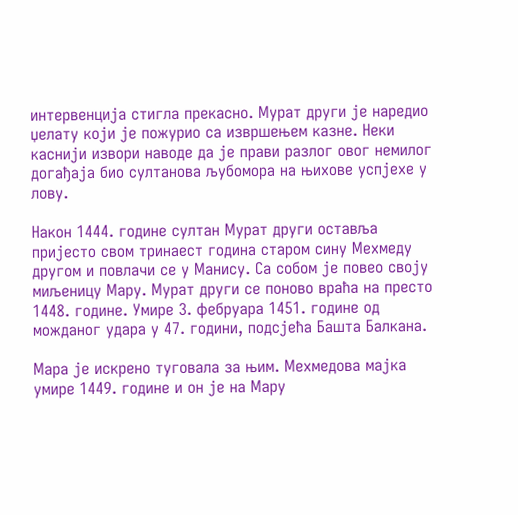интервенција стигла прекасно. Мурат други је наредио џелату који је пожурио са извршењем казне. Неки каснији извори наводе да је прави разлог овог немилог догађаја био султанова љубомора на њихове успјехе у лову.

Након 1444. године султан Мурат други оставља пријесто свом тринаест година старом сину Мехмеду другом и повлачи се у Манису. Са собом је повео своју миљеницу Мару. Мурат други се поново враћа на престо 1448. године. Умире 3. фебруара 1451. године од можданог удара у 47. години, подсјећа Башта Балкана.

Мара је искрено туговала за њим. Мехмедова мајка умире 1449. године и он је на Мару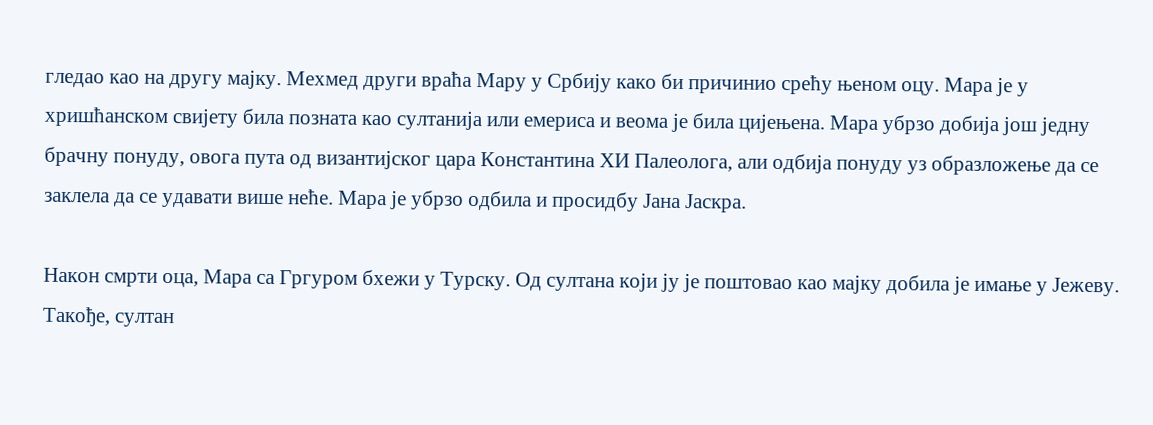гледао као на другу мајку. Мехмед други враћа Мару у Србију како би причинио срећу њеном оцу. Мара је у хришћанском свијету била позната као султанија или емериса и веома је била цијењена. Мара убрзо добија још једну брачну понуду, овога пута од византијског цара Константина XИ Палеолога, али одбија понуду уз образложење да се заклела да се удавати више неће. Мара је убрзо одбила и просидбу Јана Јаскра.

Након смрти оца, Мара са Гргуром бхежи у Турску. Од султана који ју је поштовао као мајку добила је имање у Јежеву. Такође, султан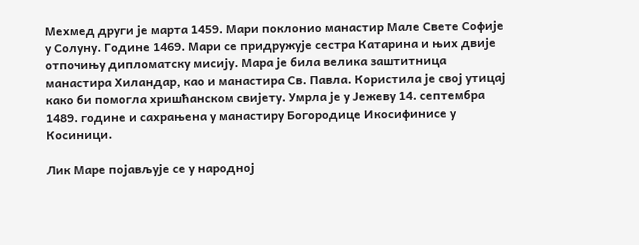Мехмед други је марта 1459. Мари поклонио манастир Мале Свете Софије у Солуну. Године 1469. Мари се придружује сестра Катарина и њих двије отпочињу дипломатску мисију. Мара је била велика заштитница манастира Хиландар, као и манастира Св. Павла. Користила је свој утицај како би помогла хришћанском свијету. Умрла је у Јежеву 14. септембра 1489. године и сахрањена у манастиру Богородице Икосифинисе у Косиници.

Лик Маре појављује се у народној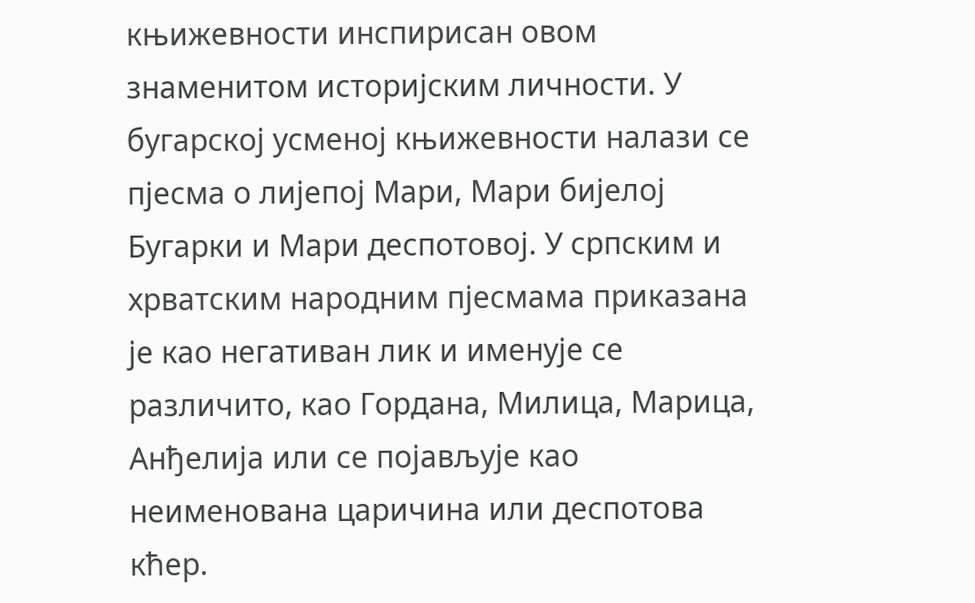књижевности инспирисан овом знаменитом историјским личности. У бугарској усменој књижевности налази се пјесма о лијепој Мари, Мари бијелој Бугарки и Мари деспотовој. У српским и хрватским народним пјесмама приказана је као негативан лик и именује се различито, као Гордана, Милица, Марица, Анђелија или се појављује као неименована царичина или деспотова кћер.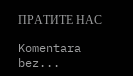ПРАТИТЕ НАС

Komentara bez...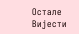Остале Вијести